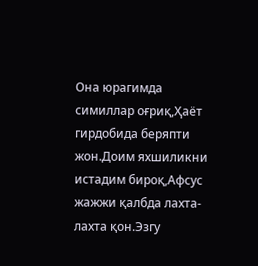Она юрагимда симиллар оғриқ,Ҳаёт гирдобида беряпти жон.Доим яхшиликни истадим бироқ,Афсус жажжи қалбда лахта-лахта қон.Эзгу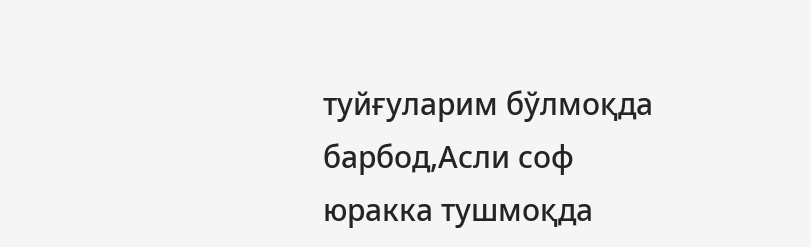туйғуларим бўлмоқда барбод,Асли соф юракка тушмоқда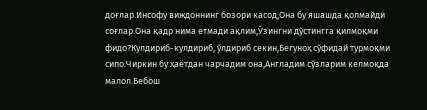доғлар.Инсофу виждоннинг бозори касод,Она бу яшашда қолмайди соғлар.Она қадр нима етмади ақлим,Ўзингни дўстингга қилмоқми фидо?Кулдириб-кулдириб, ўлдириб секин,Бегуноҳ сўфидай турмоқми сипо.Чиркин бу ҳаётдан чарчадим она,Англадим сўзларим келмоқда малол.Бебош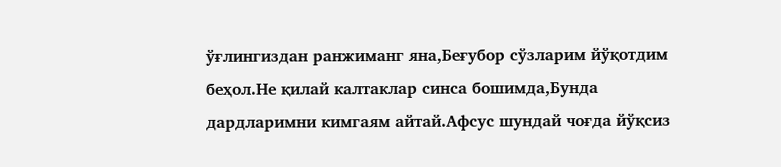ўғлингиздан ранжиманг яна,Беғубор сўзларим йўқотдим беҳол.Не қилай калтаклар синса бошимда,Бунда дардларимни кимгаям айтай.Афсус шундай чоғда йўқсиз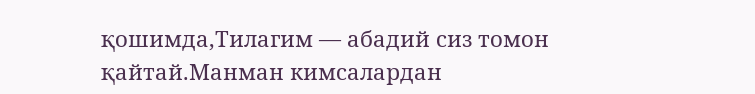қошимда,Тилагим — абадий сиз томон қайтай.Манман кимсалардан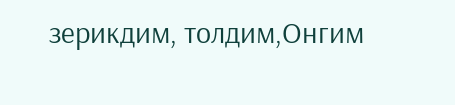зерикдим, толдим,Онгим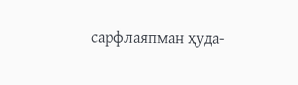сарфлаяпман ҳуда-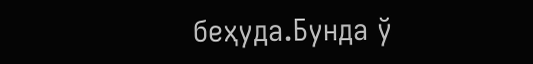беҳуда.Бунда ў